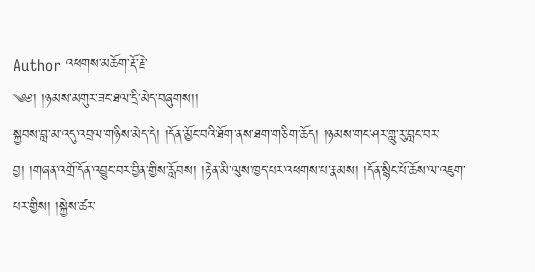Author འཕགས་མཆོག་རྡོ་རྗེ་
༄༅། །ཉམས་མགུར་ཟང་ཐལ་དྲི་མེད་བཞུགས།།
སྐྱབས་བླ་མ་འདུ་འབྲལ་གཉིས་མེད་དེ། །དོན་མྱོང་བའི་ཐོག་ནས་ཐག་གཅིག་ཆོད། །ཉམས་གང་ཤར་གླུ་རུ་བླང་བར་བྱ། །གཞན་འགྲོ་དོན་འབྱུང་བར་བྱིན་གྱིས་རློབས། །རྟེན་མི་ལུས་ཁྱད་པར་འཕགས་པ་རྣམས། །དོན་སྙིང་པོ་ཆོས་ལ་འཇུག་པར་གྱིས། །སྐྱེས་ཚར་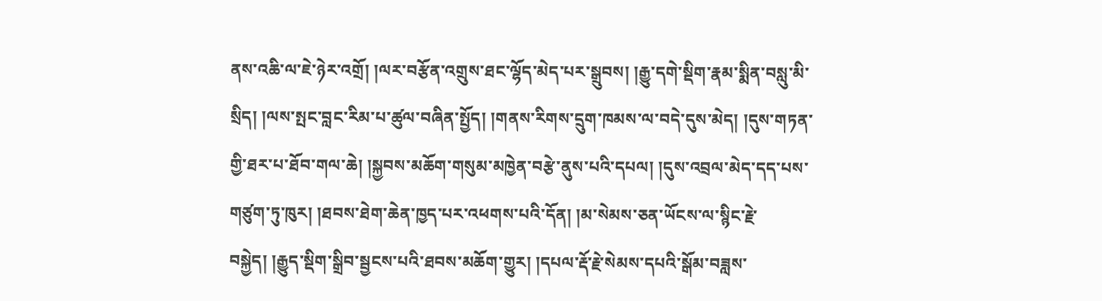ནས་འཆི་ལ་ཇེ་ཉེར་འགྲོ། །ལར་བརྩོན་འགྲུས་ཐང་ལྷོད་མེད་པར་སྒྲུབས། །རྒྱུ་དགེ་སྡིག་རྣམ་སྨིན་བསླུ་མི་སྲིད། །ལས་སྤང་བླང་རིམ་པ་ཚུལ་བཞིན་སྤྱོད། །གནས་རིགས་དྲུག་ཁམས་ལ་བདེ་དུས་མེད། །དུས་གཏན་གྱི་ཐར་པ་ཐོབ་གལ་ཆེ། །སྐྱབས་མཆོག་གསུམ་མཁྱེན་བརྩེ་ནུས་པའི་དཔལ། །དུས་འབྲལ་མེད་དད་པས་གཙུག་ཏུ་ཁུར། །ཐབས་ཐེག་ཆེན་ཁྱད་པར་འཕགས་པའི་དོན། །མ་སེམས་ཅན་ཡོངས་ལ་སྙིང་རྗེ་བསྐྱེད། །རྒྱུད་སྡིག་སྒྲིབ་སྦྱངས་པའི་ཐབས་མཆོག་གྱུར། །དཔལ་རྡོ་རྗེ་སེམས་དཔའི་སྒོམ་བཟླས་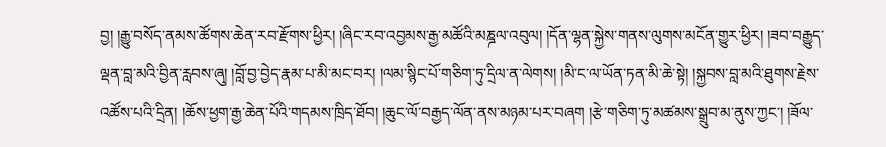བྱ། །རྒྱུ་བསོད་ནམས་ཚོགས་ཆེན་རབ་རྫོགས་ཕྱིར། །ཞིང་རབ་འབྱམས་རྒྱ་མཚོའི་མཎྜལ་འབུལ། །དོན་ལྷན་སྐྱེས་གནས་ལུགས་མངོན་གྱུར་ཕྱིར། །ཟབ་བརྒྱུད་ལྡན་བླ་མའི་བྱིན་རླབས་ཞུ། །བློ་བྱ་བྱེད་རྣམ་པ་མི་མང་བར། །ལམ་སྙིང་པོ་གཅིག་ཏུ་དྲིལ་ན་ལེགས། །མི་ང་ལ་ཡོན་ཏན་མི་ཆེ་སྟེ། །སྐྱབས་བླ་མའི་ཐུགས་རྗེས་འཚོས་པའི་དྲིན། །ཆོས་ཕྱག་རྒྱ་ཆེན་པོའི་གདམས་ཁྲིད་ཐོབ། །ཆུང་ལོ་བརྒྱད་ལོན་ནས་མཉམ་པར་བཞག །རྩེ་གཅིག་ཏུ་མཚམས་སྒྲུབ་མ་ནུས་ཀྱང་། །ཟོལ་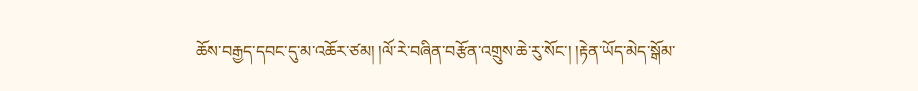ཆོས་བརྒྱད་དབང་དུ་མ་འཆོར་ཙམ། །ལོ་རེ་བཞིན་བརྩོན་འགྲུས་ཆེ་རུ་སོང་། །རྟེན་ཡོད་མེད་སྒོམ་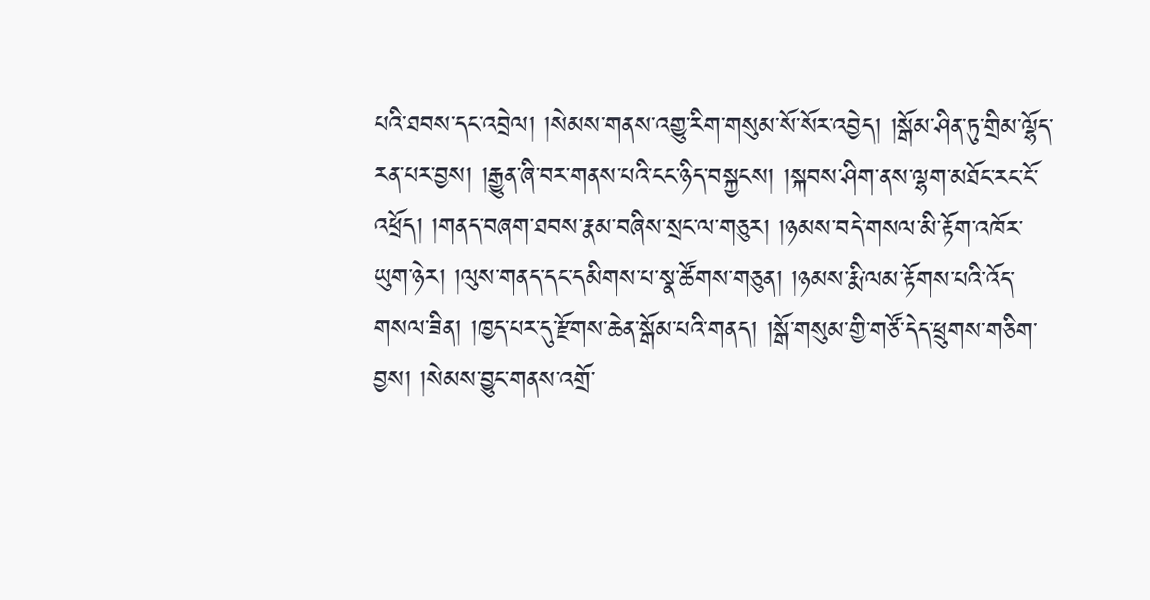པའི་ཐབས་དང་འབྲེལ། །སེམས་གནས་འགྱུ་རིག་གསུམ་སོ་སོར་འབྱེད། །སྒོམ་ཤིན་ཏུ་གྲིམ་ལྷོད་རན་པར་བྱས། །རྒྱུན་ཞི་བར་གནས་པའི་ངང་ཉིད་བསྐྱངས། །སྐབས་ཤིག་ནས་ལྷག་མཐོང་རང་ངོ་འཕྲོད། །གནད་བཞག་ཐབས་རྣམ་བཞིས་སྲང་ལ་གཅུར། །ཉམས་བདེ་གསལ་མི་རྟོག་འཁོར་ཡུག་ཉེར། །ལུས་གནད་དང་དམིགས་པ་སྣ་ཚོགས་གཅུན། །ཉམས་རྨི་ལམ་རྟོགས་པའི་འོད་གསལ་ཟིན། །ཁྱད་པར་དུ་རྫོགས་ཆེན་སྒོམ་པའི་གནད། །སྒོ་གསུམ་གྱི་གཙོ་དེད་ཕྲུགས་གཅིག་བྱས། །སེམས་བྱུང་གནས་འགྲོ་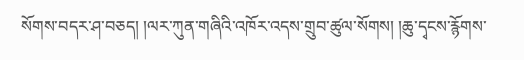སོགས་བདར་ཤ་བཅད། །ལར་ཀུན་གཞིའི་འཁོར་འདས་གྲུབ་ཚུལ་སོགས། །ཆུ་དྭངས་རྙོགས་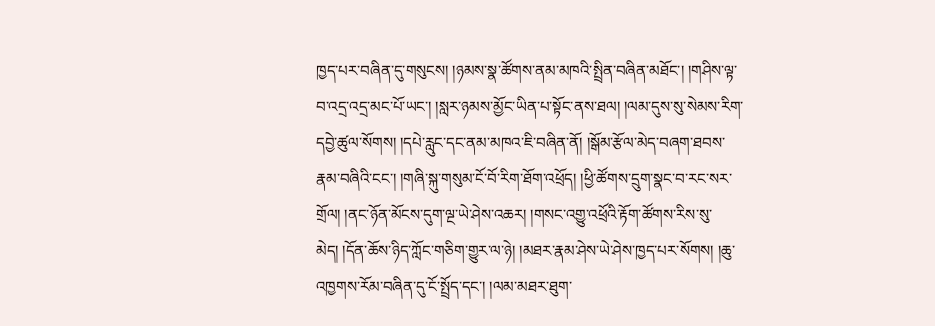ཁྱད་པར་བཞིན་དུ་གསུངས། །ཉམས་སྣ་ཚོགས་ནམ་མཁའི་སྤྲིན་བཞིན་མཐོང་། །གཤིས་ལྟ་བ་འདྲ་འདྲ་མང་པོ་ཡང་། །སླར་ཉམས་མྱོང་ཡིན་པ་སྟོང་ནས་ཐལ། །ལམ་དུས་སུ་སེམས་རིག་དབྱེ་ཚུལ་སོགས། །དཔེ་རླུང་དང་ནམ་མཁའ་ཇི་བཞིན་ནོ། །སྒོམ་རྩོལ་མེད་བཞག་ཐབས་རྣམ་བཞིའི་ངང་། །གཞི་སྐུ་གསུམ་ངོ་བོ་རིག་ཐོག་འཕྲོད། །ཕྱི་ཚོགས་དྲུག་སྣང་བ་རང་སར་གྲོལ། །ནང་ཉོན་མོངས་དུག་ལྔ་ཡེ་ཤེས་འཆར། །གསང་འགྱུ་འཕྲོའི་རྟོག་ཚོགས་རིས་སུ་མེད། །དོན་ཆོས་ཉིད་ཀློང་གཅིག་གྱུར་ལ་ཉེ། །མཐར་རྣམ་ཤེས་ཡེ་ཤེས་ཁྱད་པར་སོགས། །ཆུ་འཁྱགས་རོམ་བཞིན་དུ་ངོ་སྤྲོད་དང་། །ལམ་མཐར་ཐུག་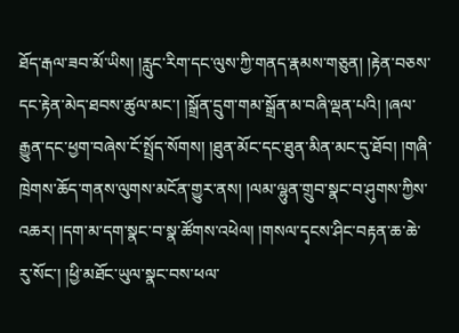ཐོད་རྒལ་ཟབ་མོ་ཡིས། །རླུང་རིག་དང་ལུས་ཀྱི་གནད་རྣམས་གཅུན། །རྟེན་བཅས་དང་རྟེན་མེད་ཐབས་ཚུལ་མང་། །སྒྲོན་དྲུག་གམ་སྒྲོན་མ་བཞི་ལྡན་པའི། །ཞལ་རྒྱུན་དང་ཕྱག་བཞེས་ངོ་སྤྲོད་སོགས། །ཐུན་མོང་དང་ཐུན་མིན་མང་དུ་ཐོབ། །གཞི་ཁྲེགས་ཆོད་གནས་ལུགས་མངོན་གྱུར་ནས། །ལམ་ལྷུན་གྲུབ་སྣང་བ་ཤུགས་ཀྱིས་འཆར། །དག་མ་དག་སྣང་བ་སྣ་ཚོགས་འཕེལ། །གསལ་དྭངས་ཤིང་བརྟན་ཆ་ཆེ་རུ་སོང་། །ཕྱི་མཐོང་ཡུལ་སྣང་བས་ཕལ་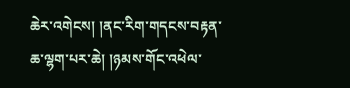ཆེར་འགེངས། །ནང་རིག་གདངས་བརྟན་ཆ་ལྷག་པར་ཆེ། །ཉམས་གོང་འཕེལ་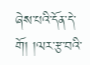ཞེས་པའི་དོན་དེ་གོ། །ལར་རྩ་བའི་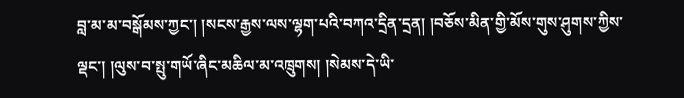བླ་མ་མ་བསྒོམས་ཀྱང་། །སངས་རྒྱས་ལས་ལྷག་པའི་བཀའ་དྲིན་དྲན། །བཅོས་མིན་གྱི་མོས་གུས་ཤུགས་ཀྱིས་ལྡང་། །ལུས་བ་སྤུ་གཡོ་ཞིང་མཆིལ་མ་འཁྲུགས། །སེམས་དེ་ཡི་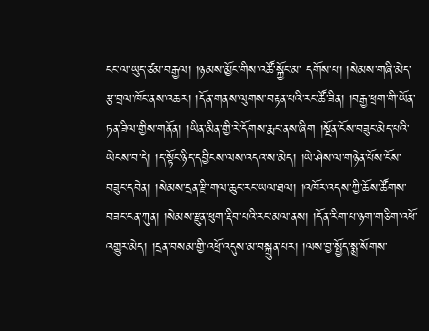ངང་ལ་ཡུད་ཙམ་བརྒྱལ། །ཉམས་མྱོང་གིས་འཚོ་སྐྱོང་མ་ དགོས་པ། །སེམས་གཞི་མེད་རྩ་བྲལ་ཁོང་ནས་འཆར། །དོན་གནས་ལུགས་བརྟན་པའི་རང་ཚོ་ཟིན། །བརྒྱ་ཕྲག་གི་ཡོན་ཏན་ཟིལ་གྱིས་གནོན། །ཡིན་མིན་གྱི་རེ་དོགས་རྨང་ནས་ཞིག །སྔོན་ངོས་བཟུང་མེད་པའི་ཡེངས་བ་དེ། །ད་སྟོང་ཉིད་དབྱིངས་ལས་འདའ་ས་མེད། །ཡེ་ཤེས་ལ་གཉེན་པོས་ངོས་བཟུང་དབེན། །སེམས་དྲན་རྫི་གལ་ཆུང་རང་ཡལ་ཐལ། །འཁོར་འདས་ཀྱི་ཆོས་ཚོགས་བཟང་ངན་ཀུན། །སེམས་རྫུན་ཕུག་རྡིབ་པའི་རང་མལ་ནས། །དོན་རིག་པ་ཉག་གཅིག་འཕོ་འགྱུར་མེད། །དྲན་བསམ་གྱི་འཕྲོ་འདུས་མ་བསྐྲུན་པར། །ལས་བྱ་སྤྱོད་སྨྲ་སོགས་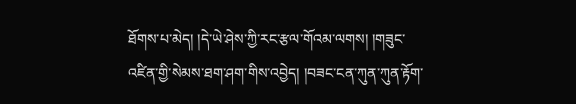ཐོགས་པ་མེད། །དེ་ཡེ་ཤེས་ཀྱི་རང་རྩལ་གོའམ་ལགས། །གཟུང་འཛིན་གྱི་སེམས་ཐག་ཤག་གིས་འབྱེད། །བཟང་ངན་ཀུན་ཀུན་རྟོག་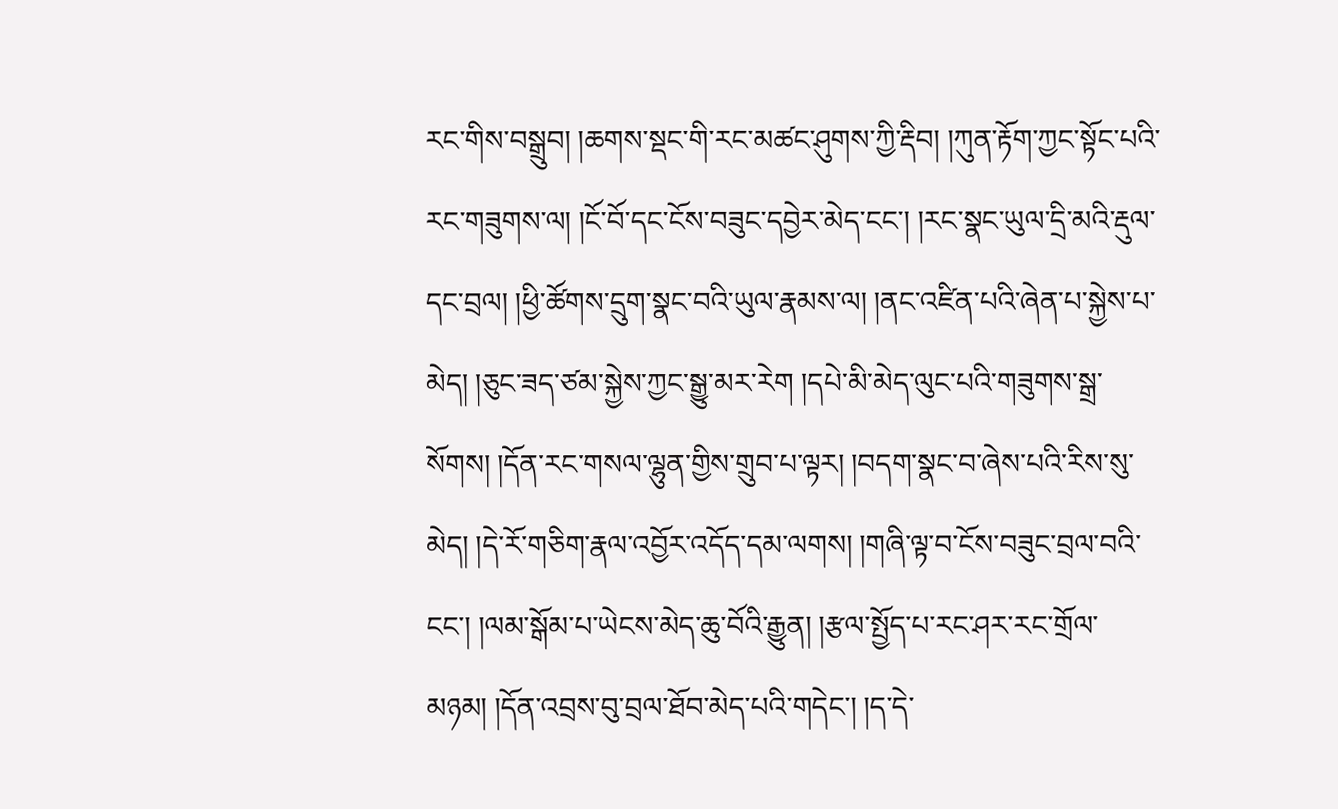རང་གིས་བསྒྲུབ། །ཆགས་སྡང་གི་རང་མཚང་ཤུགས་ཀྱི་རྡིབ། །ཀུན་རྟོག་ཀྱང་སྟོང་པའི་རང་གཟུགས་ལ། །ངོ་བོ་དང་ངོས་བཟུང་དབྱེར་མེད་ངང་། །རང་སྣང་ཡུལ་དྲི་མའི་རྡུལ་དང་བྲལ། །ཕྱི་ཚོགས་དྲུག་སྣང་བའི་ཡུལ་རྣམས་ལ། །ནང་འཛིན་པའི་ཞེན་པ་སྐྱེས་པ་མེད། །ཅུང་ཟད་ཙམ་སྐྱེས་ཀྱང་སྒྱུ་མར་རེག །དཔེ་མི་མེད་ལུང་པའི་གཟུགས་སྒྲ་སོགས། །དོན་རང་གསལ་ལྷུན་གྱིས་གྲུབ་པ་ལྟར། །བདག་སྣང་བ་ཞེས་པའི་རིས་སུ་མེད། །དེ་རོ་གཅིག་རྣལ་འབྱོར་འདོད་དམ་ལགས། །གཞི་ལྟ་བ་ངོས་བཟུང་བྲལ་བའི་ངང་། །ལམ་སྒོམ་པ་ཡེངས་མེད་ཆུ་བོའི་རྒྱུན། །རྩལ་སྤྱོད་པ་རང་ཤར་རང་གྲོལ་མཉམ། །དོན་འབྲས་བུ་བྲལ་ཐོབ་མེད་པའི་གདེང་། །ད་དེ་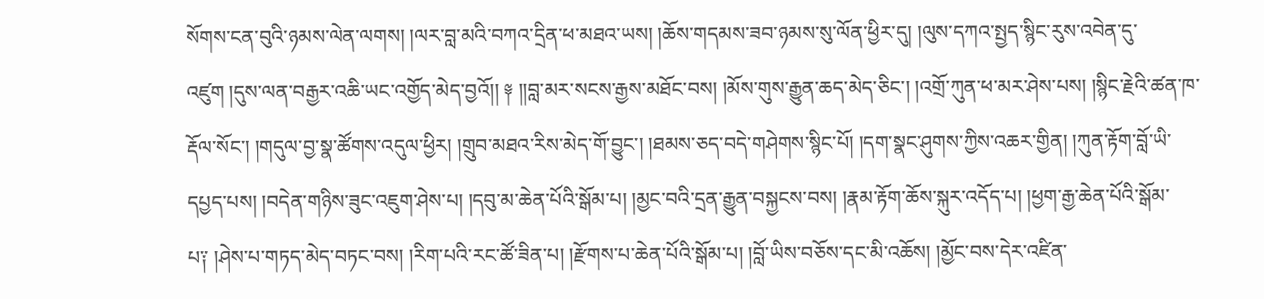སོགས་ངན་བུའི་ཉམས་ལེན་ལགས། །ལར་བླ་མའི་བཀའ་དྲིན་ཕ་མཐའ་ཡས། །ཆོས་གདམས་ཟབ་ཉམས་སུ་ལོན་ཕྱིར་དུ། །ལུས་དཀའ་སྤྱད་སྙིང་རུས་འབེན་དུ་འཛུག །དུས་ལན་བརྒྱར་འཆི་ཡང་འགྱོད་མེད་བྱའོ།། ༈ །།བླ་མར་སངས་རྒྱས་མཐོང་བས། །མོས་གུས་རྒྱུན་ཆད་མེད་ཅིང་། །འགྲོ་ཀུན་ཕ་མར་ཤེས་པས། །སྙིང་རྗེའི་ཚན་ཁ་རྡོལ་སོང་། །གདུལ་བྱ་སྣ་ཚོགས་འདུལ་ཕྱིར། །གྲུབ་མཐའ་རིས་མེད་གོ་བྱུང་། །ཐམས་ཅད་བདེ་གཤེགས་སྙིང་པོ། །དག་སྣང་ཤུགས་ཀྱིས་འཆར་གྱིན། །ཀུན་རྟོག་བློ་ཡི་དཔྱད་པས། །བདེན་གཉིས་ཟུང་འཇུག་ཤེས་པ། །དབུ་མ་ཆེན་པོའི་སྒོམ་པ། །མྱང་བའི་དྲན་རྒྱུན་བསྐྱངས་བས། །རྣམ་རྟོག་ཆོས་སྐུར་འདོད་པ། །ཕྱག་རྒྱ་ཆེན་པོའི་སྒོམ་པ༑ །ཤེས་པ་གཏད་མེད་བཏང་བས། །རིག་པའི་རང་ཚོ་ཟིན་པ། །རྫོགས་པ་ཆེན་པོའི་སྒོམ་པ། །བློ་ཡིས་བཅོས་དང་མི་འཆོས། །མྱོང་བས་དེར་འཛིན་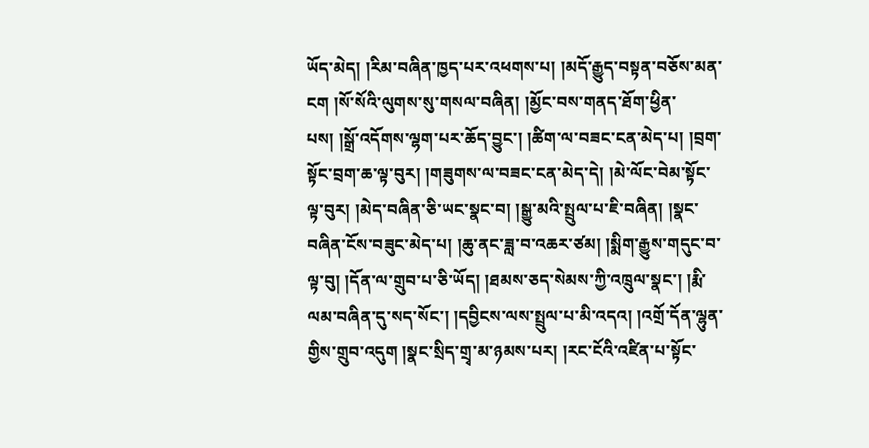ཡོད་མེད། །རིམ་བཞིན་ཁྱད་པར་འཕགས་པ། །མདོ་རྒྱུད་བསྟན་བཅོས་མན་ངག །སོ་སོའི་ལུགས་སུ་གསལ་བཞིན། །མྱོང་བས་གནད་ཐོག་ཕྱིན་པས། །སྒྲོ་འདོགས་ལྷག་པར་ཆོད་བྱུང་། །ཚིག་ལ་བཟང་ངན་མེད་པ། །བྲག་སྟོང་བྲག་ཆ་ལྟ་བུར། །གཟུགས་ལ་བཟང་ངན་མེད་དེ། །མེ་ལོང་བེམ་སྟོང་ལྟ་བུར། །མེད་བཞིན་ཅི་ཡང་སྣང་བ། །སྒྱུ་མའི་སྤྲུལ་པ་ཇི་བཞིན། །སྣང་བཞིན་ངོས་བཟུང་མེད་པ། །ཆུ་ནང་ཟླ་བ་འཆར་ཙམ། །སྨིག་རྒྱུས་གདུང་བ་ལྟ་བུ། །དོན་ལ་གྲུབ་པ་ཅི་ཡོད། །ཐམས་ཅད་སེམས་ཀྱི་འཁྲུལ་སྣང་། །རྨི་ལམ་བཞིན་དུ་སད་སོང་། །དབྱིངས་ལས་སྤྲུལ་པ་མི་འདའ། །འགྲོ་དོན་ལྷུན་གྱིས་གྲུབ་འདུག །སྣང་སྲིད་གྲྭ་མ་ཉམས་པར། །རང་ངོའི་འཛིན་པ་སྟོང་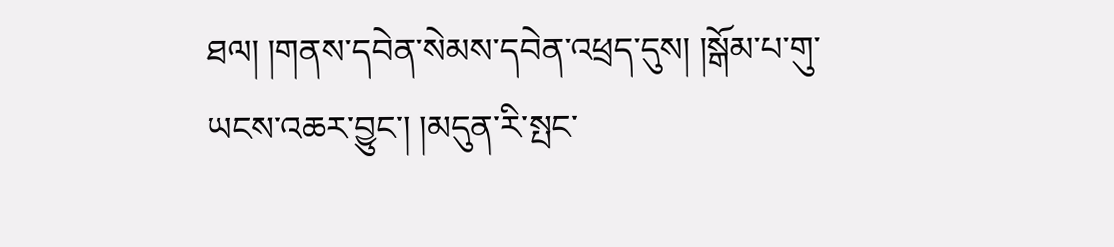ཐལ། །གནས་དབེན་སེམས་དབེན་འཕྲད་དུས། །སྒོམ་པ་གུ་ཡངས་འཆར་བྱུང་། །མདུན་རི་སྤང་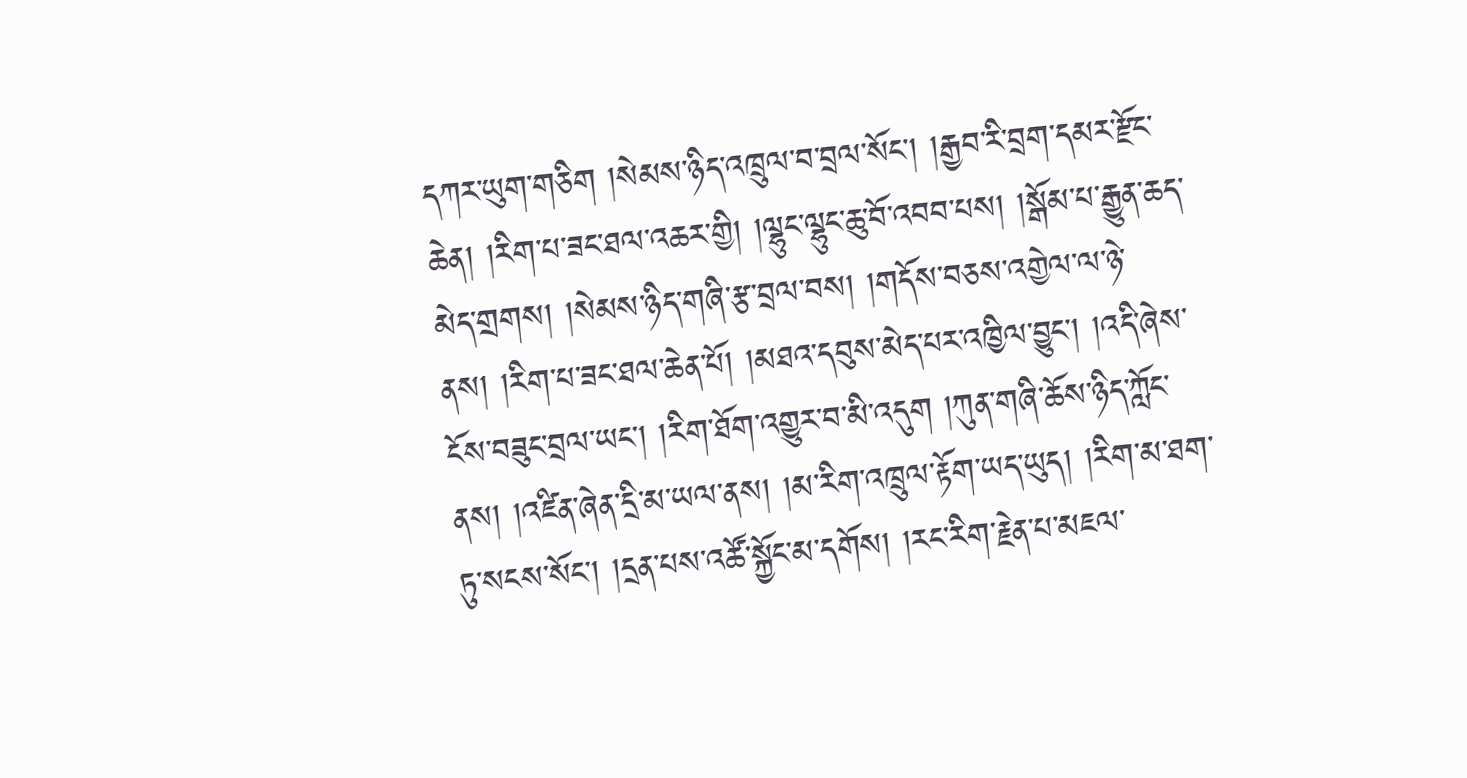དཀར་ཡུག་གཅིག །སེམས་ཉིད་འཁྲུལ་བ་བྲལ་སོང་། །རྒྱབ་རི་བྲག་དམར་རྫོང་ཆེན། །རིག་པ་ཟང་ཐལ་འཆར་གྱི། །ལྷུང་ལྷུང་ཆུ་བོ་འབབ་པས། །སྒོམ་པ་རྒྱུན་ཆད་མེད་གྲགས། །སེམས་ཉིད་གཞི་རྩ་བྲལ་བས། །གདོས་བཅས་འགྱེལ་ལ་ཉེ་ནས། །རིག་པ་ཟང་ཐལ་ཆེན་པོ། །མཐའ་དབུས་མེད་པར་འཁྱིལ་བྱུང་། །འདི་ཞེས་ངོས་བཟུང་བྲལ་ཡང་། །རིག་ཐོག་འགྱུར་བ་མི་འདུག །ཀུན་གཞི་ཆོས་ཉིད་ཀློང་ནས། །འཛིན་ཞེན་དྲི་མ་ཡལ་ནས། །མ་རིག་འཁྲུལ་རྟོག་ཡད་ཡུད། །རིག་མ་ཐག་ཏུ་སངས་སོང་། །དྲན་པས་འཚོ་སྐྱོང་མ་དགོས། །རང་རིག་རྗེན་པ་མཇལ་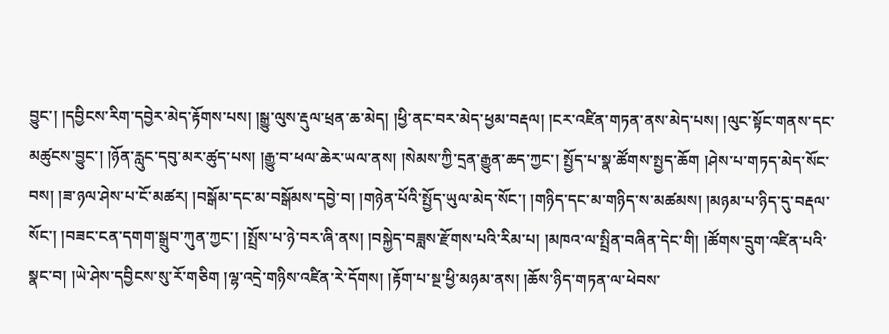བྱུང་། །དབྱིངས་རིག་དབྱེར་མེད་རྟོགས་པས། །སྒྱུ་ལུས་རྡུལ་ཕྲན་ཆ་མེད། །ཕྱི་ནང་བར་མེད་ཕྱམ་བརྡལ། །ངར་འཛིན་གཏན་ནས་མེད་པས། །ལུང་སྟོང་གནས་དང་མཚུངས་བྱུང་། །ཉོན་རླུང་དབུ་མར་ཚུད་པས། །རྒྱུ་བ་ཕལ་ཆེར་ཡལ་ནས། །སེམས་ཀྱི་དྲན་རྒྱུན་ཆད་ཀྱང་། སྤྱོད་པ་སྣ་ཚོགས་སྤྱད་ཆོག །ཤེས་པ་གཏད་མེད་སོང་བས། །ཟ་ཉལ་ཤེས་པ་ངོ་མཚར། །བསྒོམ་དང་མ་བསྒོམས་དབྱེ་བ། །གཉེན་པོའི་སྤྱོད་ཡུལ་མེད་སོང་། །གཉིད་དང་མ་གཉིད་ས་མཚམས། །མཉམ་པ་ཉིད་དུ་བརྡལ་སོང་། །བཟང་ངན་དགག་སྒྲུབ་ཀུན་ཀྱང་། །སྤྲོས་པ་ཉེ་བར་ཞི་ནས། །བསྐྱེད་བཟླས་རྫོགས་པའི་རིམ་པ། །མཁའ་ལ་སྤྲིན་བཞིན་དེང་གི། །ཚོགས་དྲུག་འཛིན་པའི་སྣང་བ། །ཡེ་ཤེས་དབྱིངས་སུ་རོ་གཅིག །ལྷ་འདྲེ་གཉིས་འཛིན་རེ་དོགས། །རྟོག་པ་སྔ་ཕྱི་མཉམ་ནས། །ཆོས་ཉིད་གཏན་ལ་ཕེབས་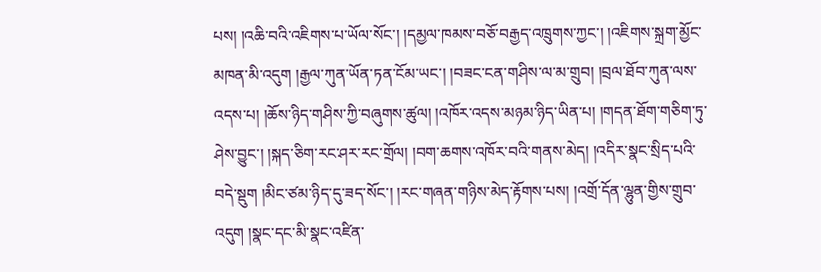པས། །འཆི་བའི་འཇིགས་པ་ཡོལ་སོང་། །དམྱལ་ཁམས་བཅོ་བརྒྱད་འཁྲུགས་ཀྱང་། །འཇིགས་སྐྲག་མྱོང་མཁན་མི་འདུག །རྒྱལ་ཀུན་ཡོན་ཏན་ངོམ་ཡང་། །བཟང་ངན་གཤིས་ལ་མ་གྲུབ། །བྲལ་ཐོབ་ཀུན་ལས་འདས་པ། །ཆོས་ཉིད་གཤིས་ཀྱི་བཞུགས་ཚུལ། །འཁོར་འདས་མཉམ་ཉིད་ཡིན་པ། །གདན་ཐོག་གཅིག་ཏུ་ཤེས་བྱུང་། །སྐད་ཅིག་རང་ཤར་རང་གྲོལ། །བག་ཆགས་འཁོར་བའི་གནས་མེད། །འདིར་སྣང་སྲིད་པའི་བདེ་སྡུག །མིང་ཙམ་ཉིད་དུ་ཟད་སོང་། །རང་གཞན་གཉིས་མེད་རྟོགས་པས། །འགྲོ་དོན་ལྷུན་གྱིས་གྲུབ་འདུག །སྣང་དང་མི་སྣང་འཛིན་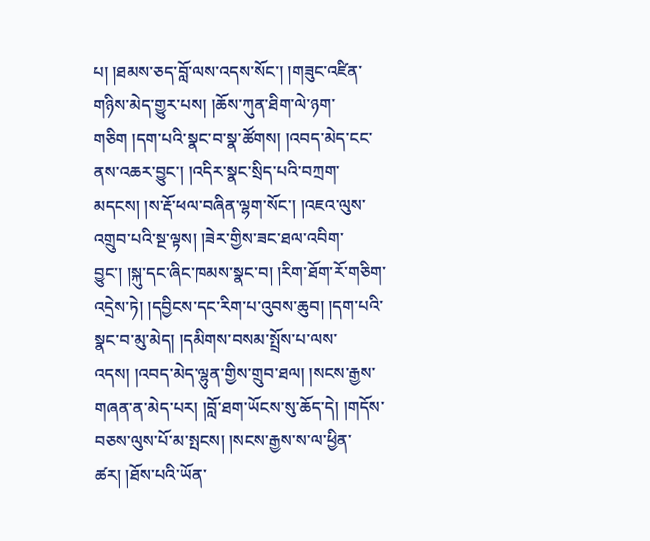པ། །ཐམས་ཅད་བློ་ལས་འདས་སོང་། །གཟུང་འཛིན་གཉིས་མེད་གྱུར་པས། །ཆོས་ཀུན་ཐིག་ལེ་ཉག་གཅིག །དག་པའི་སྣང་བ་སྣ་ཚོགས། །འབད་མེད་ངང་ནས་འཆར་བྱུང་། །འདིར་སྣང་སྲིད་པའི་བཀྲག་མདངས། །ས་རྡོ་ཕལ་བཞིན་ལྷག་སོང་། །འཇའ་ལུས་འགྲུབ་པའི་སྔ་ལྟས། །ཟེར་གྱིས་ཟང་ཐལ་འབིག་བྱུང་། །སྐུ་དང་ཞིང་ཁམས་སྣང་བ། །རིག་ཐོག་རོ་གཅིག་འདྲེས་ཏེ། །དབྱིངས་དང་རིག་པ་འུབས་ཆུབ། །དག་པའི་སྣང་བ་མུ་མེད། །དམིགས་བསམ་སྤྲོས་པ་ལས་འདས། །འབད་མེད་ལྷུན་གྱིས་གྲུབ་ཐལ། །སངས་རྒྱས་གཞན་ན་མེད་པར། །བློ་ཐག་ཡོངས་སུ་ཆོད་དེ། །གདོས་བཅས་ལུས་པོ་མ་སྤངས། །སངས་རྒྱས་ས་ལ་ཕྱིན་ཚར། །ཐོས་པའི་ཡོན་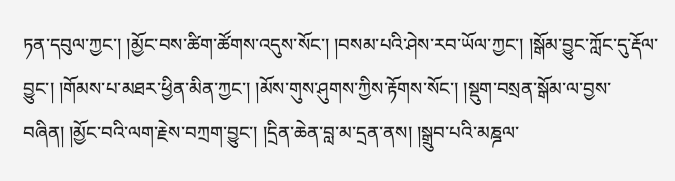ཏན་དབུལ་ཀྱང་། །མྱོང་བས་ཚིག་ཚོགས་འདུས་སོང་། །བསམ་པའི་ཤེས་རབ་ཡོལ་ཀྱང་། །སྒོམ་བྱུང་ཀློང་དུ་རྡོལ་བྱུང་། །གོམས་པ་མཐར་ཕྱིན་མིན་ཀྱང་། །མོས་གུས་ཤུགས་ཀྱིས་རྟོགས་སོང་། །སྡུག་བསྲན་སྒོམ་ལ་བྱས་བཞིན། །མྱོང་བའི་ལག་རྗེས་བཀྲག་བྱུང་། །དྲིན་ཆེན་བླ་མ་དྲན་ནས། །སྒྲུབ་པའི་མཎྜལ་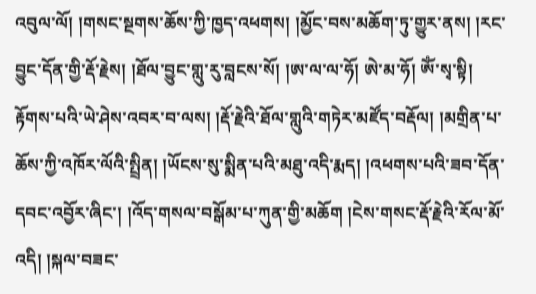འབུལ་ལོ། །གསང་སྔགས་ཆོས་ཀྱི་ཁྱད་འཕགས། །མྱོང་བས་མཆོག་ཏུ་གྱུར་ནས། །རང་བྱུང་དོན་གྱི་རྡོ་རྗེས། །ཐོལ་བྱུང་གླུ་རུ་བླངས་སོ། །ཨ་ལ་ལ་ཧོ། ཨེ་མ་ཧོ། ཨོཾ་སྭ་སྟི། རྟོགས་པའི་ཡེ་ཤེས་འབར་བ་ལས། །རྡོ་རྗེའི་ཐོལ་གླུའི་གཏེར་མཛོད་བརྡོལ། །མགྲིན་པ་ཆོས་ཀྱི་འཁོར་ལོའི་སྤྲིན། །ཡོངས་སུ་སྨིན་པའི་མཐུ་འདི་རྨད། །འཕགས་པའི་ཟབ་དོན་དབང་འབྱོར་ཞིང་། །འོད་གསལ་བསྒོམ་པ་ཀུན་གྱི་མཆོག །ངེས་གསང་རྡོ་རྗེའི་རོལ་མོ་འདི། །སྐལ་བཟང་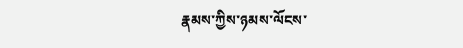རྣམས་ཀྱིས་ཉམས་ལོངས་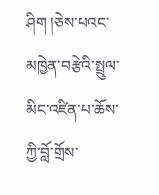ཤིག །ཅེས་པའང་མཁྱེན་བརྩེའི་སྤྲུལ་མིང་འཛིན་པ་ཆོས་ཀྱི་བློ་གྲོས་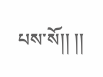པས་སོ།། །།